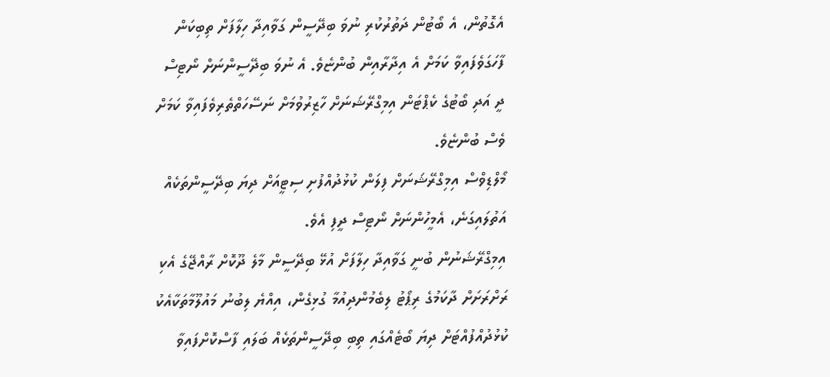އެގޮތުން، އެ ބޯޓުން ދަތުރުކުރި ނުވަ ބިދޭސީން ގަވާއިދާ ހިލާފަށް ތިބިކަން ފާހަގަވެފައިވާ ކަމަށް އެ އިދާރާއިން ބުންޏެވެ. އެ ނުވަ ބިދޭސީންނަށް ނޯޓިސް ދީ އަދި ބޯޓުގެ ކެޕްޓަން އިމިގްރޭޝަނަށް ހާޒިރުވުމަށް ނަސޭހަތްތެރިވެފައިވާ ކަމަށް ވެސް ބުންޏެވެ.
މޯލްޑިވްސް އިމިގްރޭޝަނަށް ފިލަން ކުޅުދުއްފުށި ސިޓީއަށް ދިޔަ ބިދޭސީންތަކެއް އަތުލައިގަނެ، އެމީހުންނަށް ނޯޓިސް ދީފި އެވެ.
އިމިގްރޭޝަނުން ބުނީ ގަވާއިދާ ހިލާފަށް އުޅޭ ބިދޭސީން މާލެ ދޫކޮށް ރާއްޖޭގެ އެކި ރަށްރަށަށް ދާކަމުގެ ރިޕޯޓު ލިބެމުންދިއުމާ ގުޅިގެން، އިއްޔެ ލިބުނު މައުލޫމާތަކާއެކު ކުޅުދުއްފުއްޓަށް ދިޔަ ބޯޓެއްގައި ތިބި ބިދޭސީންތަކެއް ބަލައި ފާސްކޮށްފައިވާ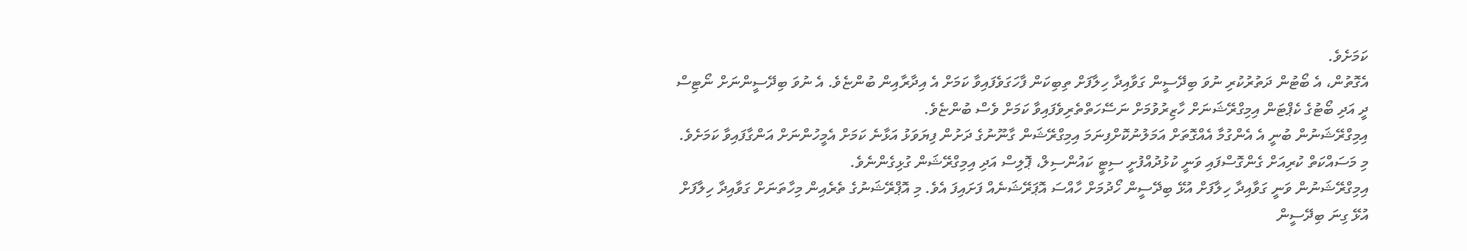ކަމަށެވެ.
އެގޮތުން، އެ ބޯޓުން ދަތުރުކުރި ނުވަ ބިދޭސީން ގަވާއިދާ ހިލާފަށް ތިބިކަން ފާހަގަވެފައިވާ ކަމަށް އެ އިދާރާއިން ބުންޏެވެ. އެ ނުވަ ބިދޭސީންނަށް ނޯޓިސް ދީ އަދި ބޯޓުގެ ކެޕްޓަން އިމިގްރޭޝަނަށް ހާޒިރުވުމަށް ނަސޭހަތްތެރިވެފައިވާ ކަމަށް ވެސް ބުންޏެވެ.
އިމިގްރޭޝަނުން ބުނީ އެ އެންގުމާ އެއްގޮތަށް އަމަލުނުކޮށްފިނަމަ އިމިގްރޭޝަން ގާނޫނުގެ ދަށުން ފިޔަވަޅު އަޅާނެ ކަމަށް އެމީހުންނަށް އަންގާފައިވާ ކަމަށެވެ.
މި މަސައްކަތް ކުރިއަށް ގެންގޮސްފައި ވަނީ ކުޅުދުއްފުށީ ސިޓީ ކައުންސިލް، ޕޮލިސް އަދި އިމިގްރޭޝަން ގުޅިގެންނެވެ.
އިމިގްރޭޝަނުން ވަނީ ގަވާއިދާ ހިލާފަށް އުޅޭ ބިދޭސީން ހޯދުމަށް ހާއްސަ އޮޕަރޭޝަނެއް ފަށައިފަ އެވެ. މި އޮޕްރޭޝަނުގެ ތެރެއިން މިހާތަނަށް ގަވާއިދާ ހިލާފަށް އުޅޭ ގިނަ ބިދޭސީން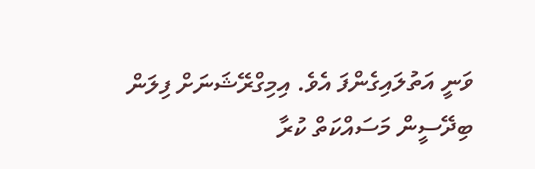ވަނީ އަތުލައިގެންފަ އެވެ. އިމިގްރޭޝަނަށް ފިލަން ބިދޭސީން މަސައްކަތް ކުރާ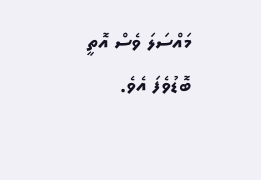މައްސަލަ ވެސް އޮތީ ބޮޑުވެފަ އެވެ.